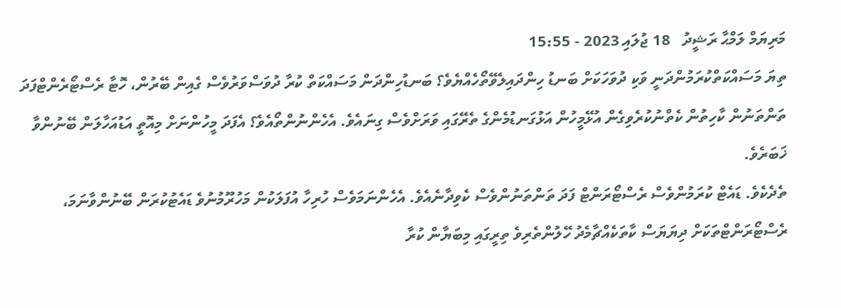މަރިޔަމް ލަމްޙާ ރަޝީދު   18 ޖުލައި 2023 - 15:55
ތިޔަ މަސައްކަތްކުރަމުންދަނީ ވަކި ދުވަހަކަށް ބަނޑު ހިންދައިލެވޭތޯހެއްޔެވެ؟ ބަނޑުހިންދަން މަސައްކަތް ކުރާ ދުވަސްވަރުވެސް ގެއިން ބޭރުން، ހޮޓާ ރެސްޓޯރެންޓްފަދަ ތަންތަނުން ކާހިތުން ކެތްނުކުރެވިގެން އުޅޭމީހުން އަޅުގަނޑުމެންގެ ތެރޭގައި ވަރަށްވެސް ގިނައެވެ. އެހެންނުންތޯއެވެ؟ އެފަދަ މީހުންނަށް މިއޮތީ އަޑުއަހާލަން ބޭނުންވާ ޚަބަރެވެ.
ތެދެކެވެ. ޑައެޓް ކުރަމުންވެސް ރެސްޓޯރަންޓް ފަދަ ތަންތަނުންވެސް ކެވިދާނެއެވެ. އެހެންނަމަވެސް ހުރިހާ އުފަލަކުން މަހުރޫމުނުވެ ޑައެޓުކުރަން ބޭނުންވާނަމަ، ރެސްޓޯރަންޓްތަކަށް ދިޔަޔަސް ކާތަކެއްޗާމެދު ހޭލުންތެރިވެ ތިރީގައި މިބަޔާން ކުރާ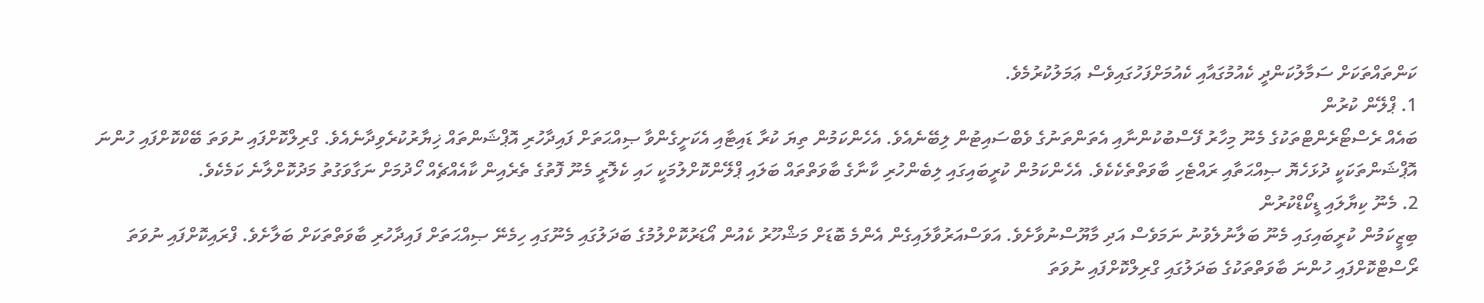ކަންތައްތަކަށް ސަމާލުކަންދީ ކެއުމުގައާއި ކެއުމަށްފަހުގައިވެސް ޢަމަލުކުރުމެވެ.
1. ޕްލޭން ކުރުން
ބައެއް ރެސްޓޯރެންޓްތަކުގެ މެނޫ މިހާރު ފޭސްބުކުންނާއި އެތަންތަނުގެ ވެބްސައިޓުން ލިބޭނެއެވެ. އެހެންކަމުން ތިޔަ ކުރާ ޑައިޓާއި އެކަށީގެންވާ ޞިއްޙަތަށް ފައިދާހުރި އޮޕްޝަންތައް ޚިޔާރުކުރެވިދާނެއެވެ. ގްރިލްކޮށްފައި ނުވަތަ ބޭކްކޮށްފައި ހުންނަ އޮޕްޝަންތަކަކީ ދުޅަހެޔޮ ޞިއްޙަތާއި ރައްޓެހި ބާވަތްތެކެކެވެ. އެހެންކަމުން ކުރީބައިގައި ލިބެންހުރި ކާނާގެ ބާވަތްތައް ބަލައި ޕްލޭންކޮށްލުމަކީ ހައި ކެލޮރީ މެނޫ ފޮތުގެ ތެރެއިން ކާއެއްޗެއް ހޯދުމަށް ނަގާވަގުތު މަދުކޮށްލާނެ ކަމެކެވެ.
2. މެނޫ ކިޔާލައި ޑީކޯޑްކުރުން
ބިޒީކަމުން ކުރީބައިގައި މެނޫ ބަލާނުލެވުނު ނަމަވެސް އަދި މާޔޫސްނުވާށެވެ. އަވަސްއަރުވާލައިގެން އެންމެ ބޮޑަށް މަޝްހޫރު ކެއުން އޯޑަރުކޮށްލުމުގެ ބަދަލުގައި މެނޫގައި ހިމެނޭ ޞިއްޙަތަށް ފައިދާހުރި ބާވަތްތަކަށް ބަލާށެވެ. ފްރައިކޮށްފައި ނުވަތަ ރޯސްޓްކޮށްފައި ހުންނަ ބާވަތްތަކުގެ ބަދަލުގައި ގްރިލްކޮށްފައި ނުވަތަ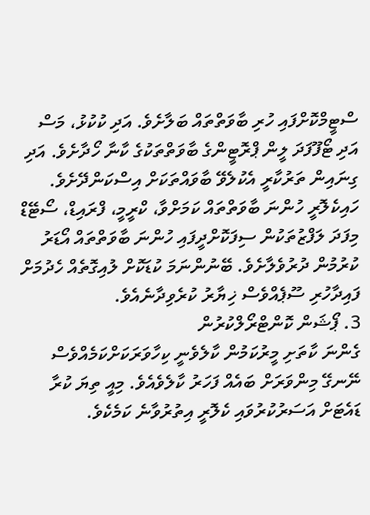ސްޓީމްކޮށްފައި ހުރި ބާވަތްތައް ބަލާށެވެ. އަދި ކުކުޅު، މަސް އަދި ޓޯފޫފަދަ ލީން ޕްރޮޓީންގެ ބާވަތްތަކުގެ ކާނާ ހޯދާށެވެ. އަދި ގިނައިން ތަރުކާރީ އެކުލެވޭ ބާވައްތަކަށް އިސްކަންދޭށެވެ. ހައިކެލޮރީ ހުންނަ ބާވަތްތައް ކަމަށްވާ، ކްރީމީ، ފްރައިޑް، ސޯޓޭޑް މިފަދަ ލަފްޒުތަކުން ސިފަކޮށްދީފައި ހުންނަ ބާވަތްތައް އޯޑަރު ކުރުމުން ދުރުވެލާށެވެ. ބޭނުންނަމަ ކުޑަކޮށް ލުއިގޮތެއް ހެދުމަށް ފައިދާހުރި ސޫޕެއްވެސް ޚިޔާރު ކުރެވިދާނެއެވެ.
3. ޕޯޝަން ކޮންޓްރޯލްކުރުން
ގެންނަ ކާތަށި މީރުކަމުން ކާލެވެނީ ކިހާވަރަކަށްކަމެއްވެސް ނޭނގޭ މިންވަރަށް ބައެއް ފަހަރު ކާލެވެއެވެ. މިއީ ތިޔަ ކުރާ ޑައެޓަށް އަސަރުކުރުވައި ކެލޮރީ އިތުރުވާނެ ކަމެކެވެ.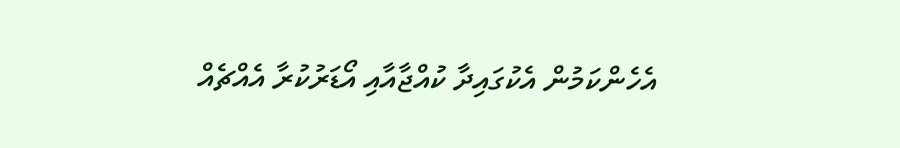އެހެންކަމުން އެކުގައިދާ ކުއްޖާއާއި އޯޑަރުކުރާ އެއްޗެއް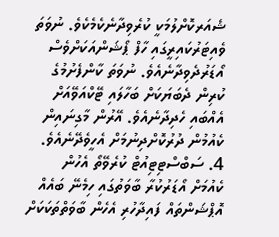ޝެއަރކޮށްލުމަކީ ކުރެވިދާނެކެމެކެވެ. ނުވަތަ ވެއިޓަރުކައިރީގައި ހާފް ޕޯޝަންއަކަށްވެސް އޯޑަރުދެވިދާނެއެވެ. ނުވަތަ ކާންފެށުމުގެ ކުރިން ދެބަޔަކަށް ބަހާލައި ޓޭކްއަވޭއަށް އެއްބައި ހެދިދާނެއެވެ. އޭރުން މާގިނައިން ކެއުމުން ދުރުކޮށްދިނުމަށް އެހީވެދޭނެއެވެ.
4. ސަބްސްޓިޓިއުޓް ކުރެވޭތޯ އެހުން
ކެއުމަށް އޯޑަރުކުރާ ބާވަތުގައި ހިމެނޭ ބައެއް އޮޕްޝަންތައް ފައިދާހުރި އެހެން ބާވަތްތަކަކަށް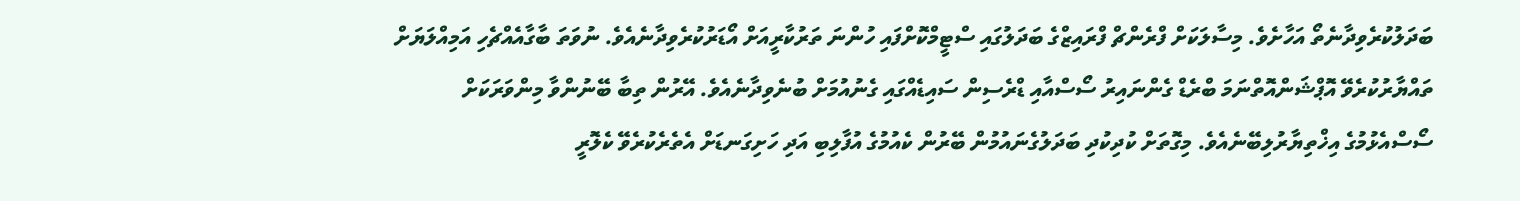ބަދަލުކުރެވިދާނެތޯ އަހާށެވެ. މިސާލަކަށް ފްރެންޗް ފްރައިޒްގެ ބަދަލުގައި ސްޓީމްކޮށްފައި ހުންނަ ތަރުކާރީއަށް އޯޑަރުކުރެވިދާނެއެވެ. ނުވަތަ ބާގާއެއްޗެހި އަމިއްލަޔަށް ތައްޔާރުކުރެވޭ އޮޕްޝަންއޮތްނަމަ ބްރެޑް ގެންނައިރު ސޯސްއާއި ޑްރެސިން ސައިޑެއްގައި ގެނުއުމަށް ބުނެވިދާނެއެވެ. އޭރުން ތިބާ ބޭނުންވާ މިންވަރަކަށް ސޯސްއެޅުމުގެ އިޚްތިޔާރުލިބޭނެއެވެ. މިގޮތަށް ކުދިކުދި ބަދަލުގެނައުމުން ބޭރުން ކެއުމުގެ އުފާލިބި އަދި ހަށިގަނޑަށް އެތެރެކުރެވޭ ކެލޮރީ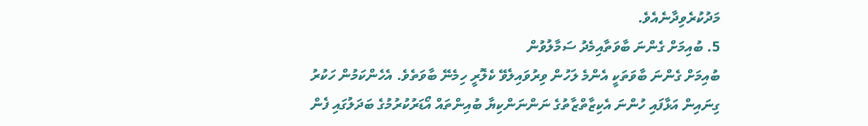މަދުކުރެވިދާނެއެވެ.
5. ބުއިމަށް ގެންނަ ބާވަތާއިމެދު ސަމާލުވުން
ބުއިމަށް ގެންނަ ބާވަތަކީ އެންމެ ލަހުން ވިރުވައިލެވޭ ކެލޮރީ ހިމެނޭ ބާވަތެވެ. އެހެންކަމުން ހަކުރު ގިނައިން އަޅާފައި ހުންނަ އެކިޒާތްޒާތުގެ ނަންނަންކިޔާ ބުއިންތައް އޯޑަރުކުރުމުގެ ބަދަލުގައި ފެން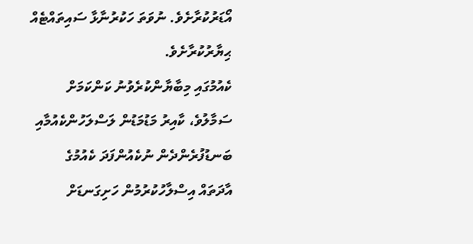އޯޑަރުކުރާށެވެ. ނުވަތަ ހަކުރުނާޅާ ސައިތައްޓެއް ޙިޔާރުކުރާށެވެ.
ކެއުމުގައި މިބާޔާންކުރެވުނު ކަންކަމަށް ސަމާލުވެ، ކާއިރު މަޑުމަޑުން ލަސްލަހުންކެއުމާއި ބަނޑުފުރެންދެން ނުކެއުންފަދަ ކެއުމުގެ އާދަތައް އިސްލާހުކުރުމުން ހަށިގަނޑަށް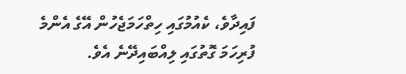ފައިދާވެ، ކެއުމުގައި ހިތްހަމަޖެހުން އޭގެ އެންމެ ފުރިހަމަ ގޮތުގައި ލިއްބައިދޭނެ އެވެ.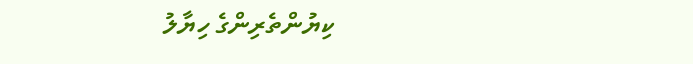ކިޔުންތެރިންގެ ހިޔާލު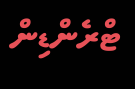ޓްރެންޑިން